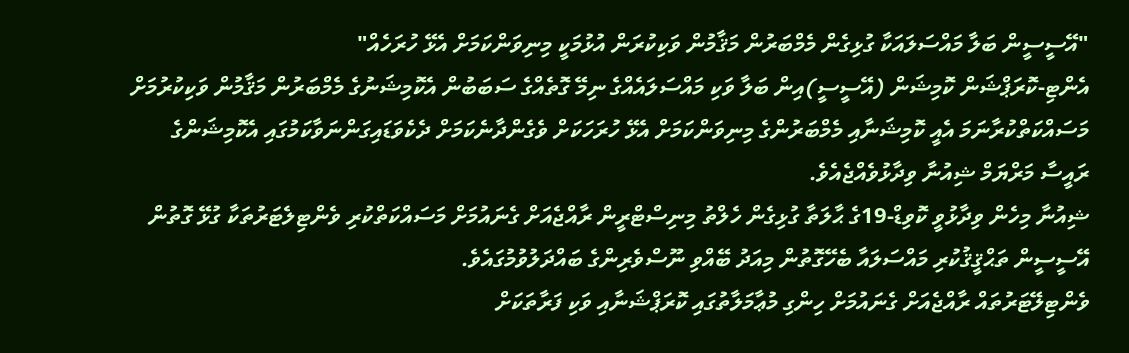"އޭސީސީން ބަލާ މައްސަލައަކާ ގުޅިގެން މެމްބަރުން މަޤާމުން ވަކިކުރަން އުޅުމަކީ މިނިވަންކަމަށް އެޅޭ ހުރަހެއް"
އެންޓި-ކޮރަޕްޝަން ކޮމިޝަން (އޭސީސީ)އިން ބަލާ ވަކި މައްސަލައެއްގެ ނިމޭ ގޮތެއްގެ ސަބަބުން އެކޮމިޝަނުގެ މެމްބަރުން މަޤާމުން ވަކިކުރުމަށް މަސައްކަތްކުރާނަމަ އެއީ ކޮމިޝަނާއި މެމްބަރުންގެ މިނިވަންކަމަށް އެޅޭ ހުރަހަކަށް ވެގެންދާނެކަމަށް ދެކެވަޑައިގަންނަވާކަމުގައި އެކޮމިޝަންގެ ރައީސާ މަރްޔަމް ޝިއުނާ ވިދާޅުވެއްޖެއެވެ.
ޝިއުނާ މިހެން ވިދާޅުވީ ކޮވިޑް-19ގެ ޙާލަތާ ގުޅިގެން ހެލްތު މިނިސްޓްރީން ރާއްޖެއަށް ގެނައުމަށް މަސައްކަތްކުރި ވެންޓިލެޓަރުތަކާ ގުޅޭ ގޮތުން އޭސީސީން ތަޙްޤީޤުކުރި މައްސަލައާ ބެހޭގޮތުން މިއަދު ބޭއްވި ނޫސްވެރިންގެ ބައްދަލުވުމުގައެވެ.
ވެންޓިލޭޓަރުތައް ރާއްޖެއަށް ގެނައުމަށް ހިންގި މުޢާމަލާތުގައި ކޮރަޕްޝަނާއި ވަކި ފަރާތަކަށް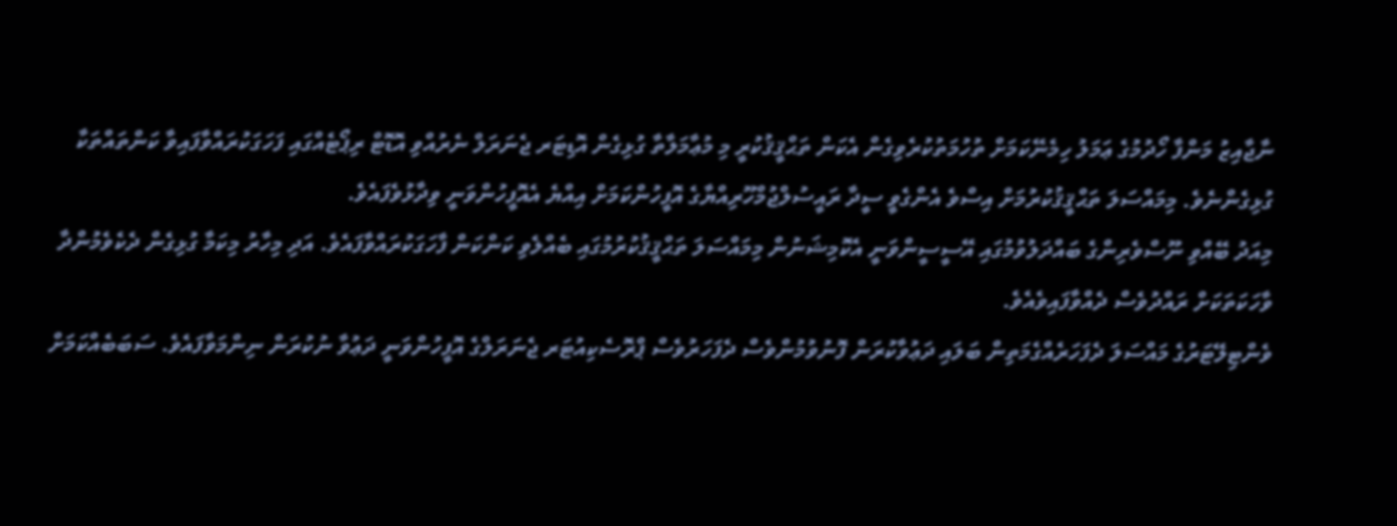ނާޖާއިޒު މަންފާ ހޯދުމުގެ ޢަމަލު ހިމެނޭކަމަށް ތުހުމަތުކުރެވިގެން އެކަން ތަޙްޤީޤުކުރީ މި މުޢާމަލާތާ ގުޅިގެން އޮޑިޓަރ ޖެނަރަލް ނެރުއްވި އޮޑޮޓް ރިޕޯޓެއްގައި ފަހަގަކުރައްވާފައިވާ ކަންތައްތަކާ ގުޅިގެންނެވެ. މިމައްސަލަ ތަޙްޤީޤުކުރުމަށް އިސްވެ އެންގެވީ ސީދާ ރައީސުލްޖުމްހޫރިއްޔާގެ އޮފީހުންކަމަށް އިއްޔެ އެއޮފީހުންވަނީ ވިދާޅުވެފައެވެ.
މިއަދު ބޭއްވި ނޫސްވެރިންގެ ބައްދަލުވުމުގައި އޭސީސީންވަނީ އެކޮމިޝަނުން މިމައްސަލަ ތަޙްޤީޤުކުރުމުގައި ބެއްލެވި ކަންކަން ފާހަގަކުރައްވާފައެވެ. އަދި މިހާރު މިކަމާ ގުޅިގެން ދެކެވެމުންދާ ވާހަކަތަކަށް ރައްދުވެސް ދެއްވާފައިވެއެވެ.
ވެންޓިލޭޓަރުގެ މައްސަލަ ދެފަހަރެއްގެމަތިން ބަލައި ދަޢުވާކުރަން ފޮނުވުމުންވެސް ދެފަހަރުވެސް ޕްރޮސެކިއުޓަރ ޖެނަރަލްގެ އޮފީހުންވަނީ ދަޢުވާ ނުކުރަން ނިންމަވާފައެވެ. ސަބަބެއްކަމަށް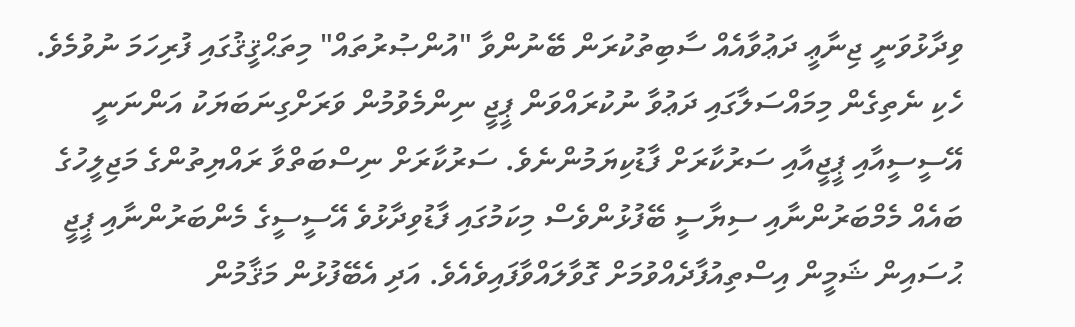ވިދާޅުވަނީ ޖިނާޢީ ދަޢުވާއެއް ސާބިތުކުރަން ބޭނުންވާ "އުންޞުރުތައް" މިތަޙްޤީޤުގައި ފުރިހަމަ ނުވުމެވެ. ހެކި ނެތިގެން މިމައްސަލާގައި ދަޢުވާ ނުކުރައްވަން ޕީޖީ ނިންމެވުމުން ވަރަށްގިނަބަޔަކު އަންނަނީ އޭސީސީއާއި ޕީޖީއާއި ސަރުކާރަށް ފާޑުކިޔަމުންނެވެ. ސަރުކާރަށް ނިސްބަތްވާ ރައްޔިތުންގެ މަޖިލީހުގެ ބައެއް މެމްބަރުންނާއި ސިޔާސީ ބޭފުޅުންވެސް މިކަމުގައި ފާޑުވިދާޅުވެ އޭސީސީގެ މެންބަރުންނާއި ޕީޖީ ޙުސައިން ޝަމީން އިސްތިއުފާދެއްވުމަށް ގޮވާލައްވާފައިވެއެވެ. އަދި އެބޭފުޅުން މަޤާމުން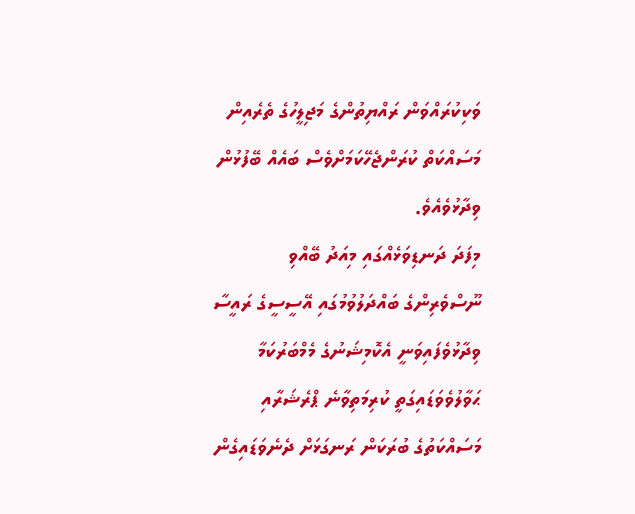ވަކިކުރައްވަން ރައްޔިތުންގެ މަޖިލީހުގެ ތެރެއިން މަސައްކަތް ކުރަންޖެހޭކަމަށްވެސް ބައެއް ބޭފުޅުން ވިދާޅުވެއެވެ.
މިފަދަ ދަނޑިވަޅެއްގައި މިއަދު ބޭއްވި ނޫސްވެރިންގެ ބައްދަލުވުމުގައި އޭސީސީގެ ރައީސާ ވިދާޅުވެފައިވަނީ އެކޮމިޝަނުގެ މެމްބަރުކަމާ ޙަވާލުވެވަޑައިގަތީ ކުރިމަތިވާނެ ޕްރެޝަރާއި މަސައްކަތުގެ ބުރަކަން ރަނގަޅަށް ދެނެވަޑައިގެން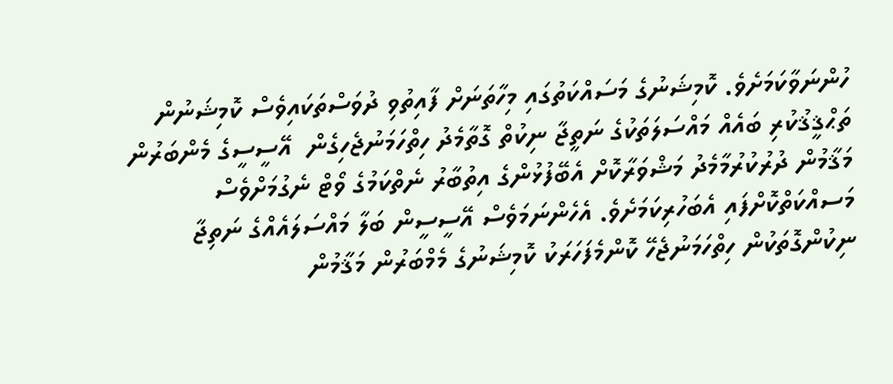ހުންނަވާކަމަށެވެ. ކޮމިޝަނުގެ މަސައްކަތުގައި މިހާތަނަށް ފާއިތުވި ދުވަސްތަކައިވެސް ކޮމިޝަނުން ތަޙްޤީޤުކުރި ބައެއް މައްސަލަތަކުގެ ނަތީޖާ ނިކުތް ގޮތާމެދު ހިތްހަމަނުޖެހިގެން  އޭސީސީގެ މެންބަރުން މަޤާމުން ދުރުކުރުމާމެދު މަޝްވަރާކޮށް އެބޭފުޅުންގެ އިތުބާރު ނެތްކަމުގެ ވޯޓް ނެގުމަށްވެސް މަސއްކަތްކޮށްފައި އެބަހުރިކަމަށެވެ. އެހެންނަމަވެސް އޭސީސީން ބަލާ މައްސަލައެއްގެ ނަތިޖާ ނިކުންގޮތަކުން ހިތްހަމަނުޖެހޭ ކޮންމެފަހަރަކު ކޮމިޝަނުގެ މެމްބަރުން މަޤާމުން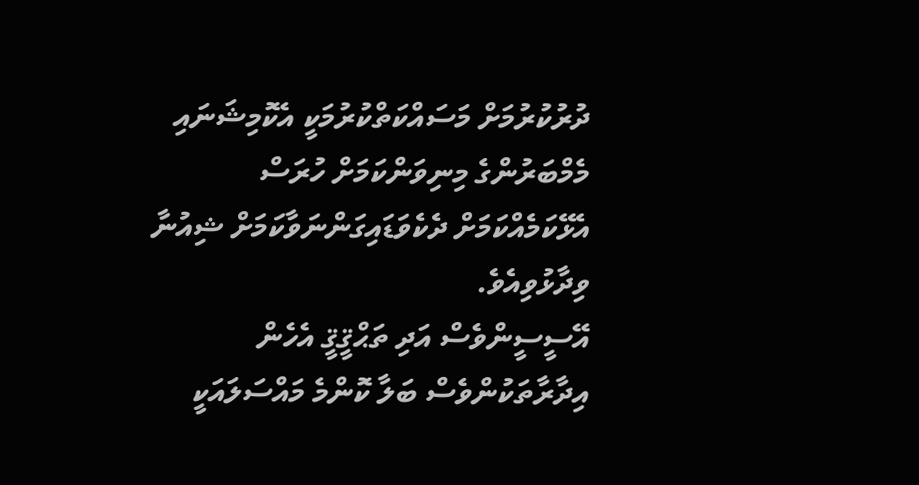ދުރުކުރުމަށް މަސައްކަތްކުރުމަކީ އެކޮމިޝަނައި މެމްބަރުންގެ މިނިވަންކަމަށް ހުރަސް އެޅޭކަމެއްކަމަށް ދެކެވަޑައިގަންނަވާކަމަށް ޝިއުނާ ވިދާޅުވިއެވެ.
އޭސީސީންވެސް އަދި ތަޙްޤީޤީ އެހެން އިދާރާތަކުންވެސް ބަލާ ކޮންމެ މައްސަލައަކީ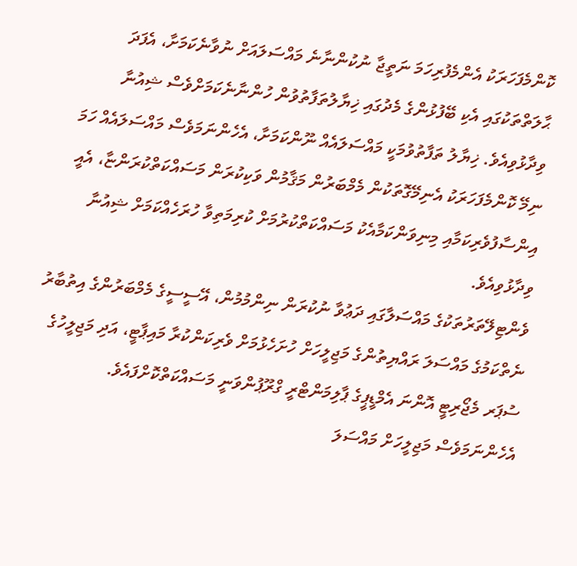ކޮންމެފަހަރަކު އެންމެފުރިހަމަ ނަތީޖާ ނުކުންނާނެ މައްސަލައަށް ނުވާނެކަމަށާ، އެފަދަ ޙާލަތްތަކުގައި އެކި ބޭފުޅުންގެ މެދުގައި ޚިޔާލުތަފާތުވުން ހުންނާނެކަމަށްވެސް ޝިއުނާ ވިދާޅުވިއެވެ. ޚިޔާލު ތަފާތުވުމަކީ މައްސަލައެއް ނޫންކަމަށާ، އެހެންނަމަވެސް މައްސަލައެއް ހަމަ ނިމޭ ކޮންމެފަހަރަކު އެނިމޭގޮތަކުން މެމްބަރުން މަޤާމުން ވަކިކުރަން މަސައްކަތްކުރަންޏާ، އެއީ އިންސާފުވެރިކަމާއި މިނިވަންކަމާއެކު މަސައްކަތްކުރުމަށް ކުރިމަތިވާ ހުރަހެއްކަމަށް ޝިއުނާ ވިދާޅުވިއެވެ.
ވެންޓިލޭތަރުތަކުގެ މައްސަލާގައި ދަޢުވާ ނުކުރަން ނިންމުމުން، އޭސީސީގެ މެމްބަރުންގެ އިތުބާރު ނެތްކަމުގެ މައްސަލަ ރައްޔިތުންގެ މަޖިލީހަށް ހުށަހެޅުމަށް ވެރިކަންކުރާ މައިޕާޓީ، އަދި މަޖިލީހުގެ ސުޕަރ މެޖޯރިޓީ އޮންނަ އެމްޑީޕީގެ ޕާލިމަންޓްރީ ގްރޫޕުންވަނީ މަސައްކަތްކޮށްފައެވެ. އެހެންނަމަވެސް މަޖިލީހަށް މައްސަލަ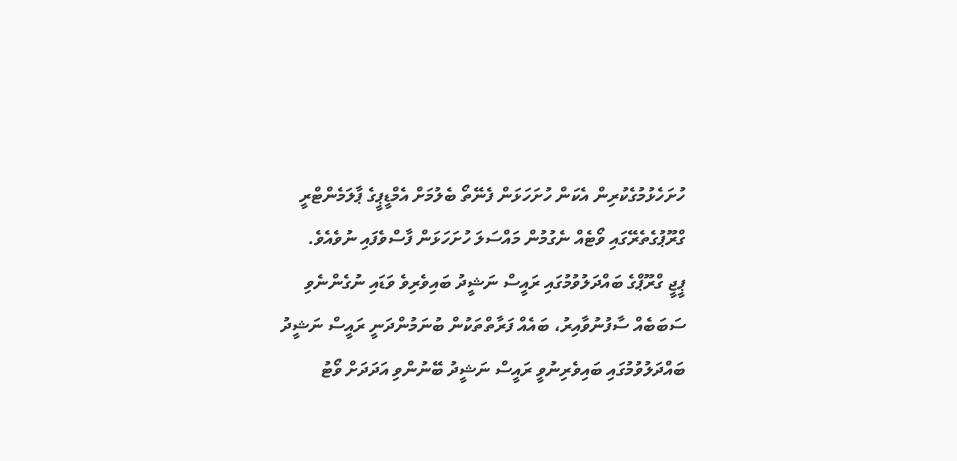ހުށަހެޅުމުގެކުރިން އެކަން ހުށަހަޅަން ފެނޭތޯ ބެލުމަށް އެމްޑީޕީގެ ޕާލަމެންޓްރީ ގްރޫޕުގެތެރޭގައި ވޯޓެއް ނެގުމުން މައްސަލަ ހުށަހަޅަން ފާސްވެފައި ނުވެއެވެ.
ޕީޖީ ގްރޫޕްގެ ބައްދަލުވުމުގައި ރައީސް ނަޝީދު ބައިވެރިވެ ވަޑައި ނުގެންނެވި ސަބަބެއް ސާފުނުވާއިރު، ބައެއް ފަރާތްތަކުން ބުނަމުންދަނީ ރައީސް ނަޝީދު ބައްދަލުވުމުގައި ބައިވެރިނުވީ ރައީސް ނަޝީދު ބޭނުންވި އަދަދަށް ވޯޓު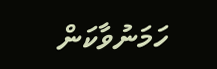ހަމަނުވާކަން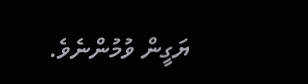ޔަގީން ވުމުންނެވެ.